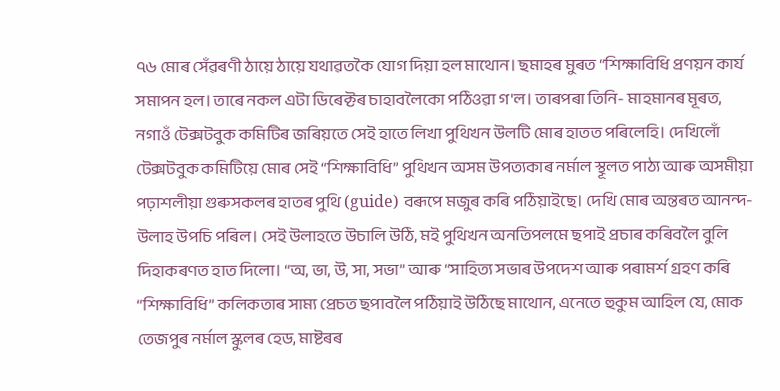৭৬ মোৰ সেঁৱৰণী ঠায়ে ঠায়ে যথাৱতকৈ যোগ দিয়া হল মাথোন। ছমাহৰ মুৰত “শিক্ষাবিধি প্ৰণয়ন কাৰ্য সমাপন হল। তাৰে নকল এটা ডিৰেক্টৰ চাহাবলৈকো পঠিওৱা গ'ল। তাৰপৰা তিনি- মাহমানৰ মূৰত, নগাওঁ টেক্সটবুক কমিটিৰ জৰিয়তে সেই হাতে লিখা পুথিখন উলটি মোৰ হাতত পৰিলেহি। দেখিলোঁ টেক্সটবুক কমিটিয়ে মোৰ সেই “শিক্ষাবিধি” পুথিখন অসম উপত্যকাৰ নৰ্মাল স্থূলত পাঠ্য আৰু অসমীয়া পঢ়াশলীয়া গুৰুসকলৰ হাতৰ পুথি (guide) বৰূপে মজুৰ কৰি পঠিয়াইছে। দেখি মোৰ অন্তৰত আনন্দ-উলাহ উপচি পৰিল। সেই উলাহতে উচালি উঠি, মই পুথিখন অনতিপলমে ছপাই প্ৰচাৰ কৰিবলৈ বুলি দিহাকৰণত হাত দিলো। “অ, ভা, উ, সা, সভা” আৰু “সাহিত্য সভাৰ উপদেশ আৰু পৰামৰ্শ গ্ৰহণ কৰি “শিক্ষাবিধি” কলিকতাৰ সাম্য প্ৰেচত ছপাবলৈ পঠিয়াই উঠিছে মাথোন, এনেতে হুকুম আহিল যে, মোক তেজপুৰ নৰ্মাল স্কুলৰ হেড, মাষ্টৰৰ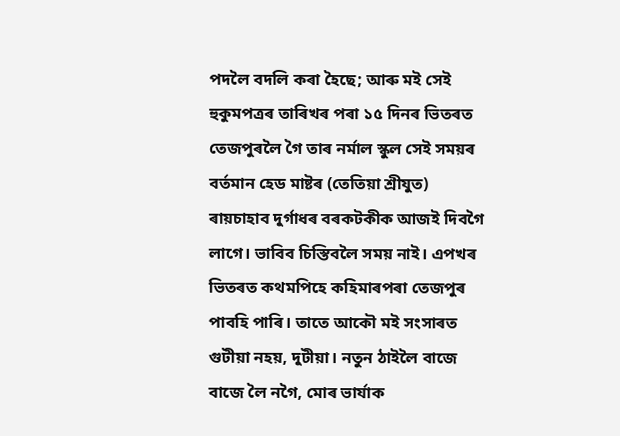পদলৈ বদলি কৰা হৈছে; আৰু মই সেই হুকুমপত্ৰৰ তাৰিখৰ পৰা ১৫ দিনৰ ভিতৰত তেজপুৰলৈ গৈ তাৰ নৰ্মাল স্কুল সেই সময়ৰ বৰ্তমান হেড মাষ্টৰ (তেতিয়া শ্ৰীযুত) ৰায়চাহাব দুৰ্গাধৰ বৰকটকীক আজই দিবগৈ লাগে। ভাবিব চিস্তিবলৈ সময় নাই। এপখৰ ভিতৰত কথমপিহে কহিমাৰপৰা তেজপুৰ পাবহি পাৰি। তাতে আকৌ মই সংসাৰত গুটীয়া নহয়, দুটীয়া। নতুন ঠাইলৈ বাজে বাজে লৈ নগৈ, মোৰ ভাৰ্যাক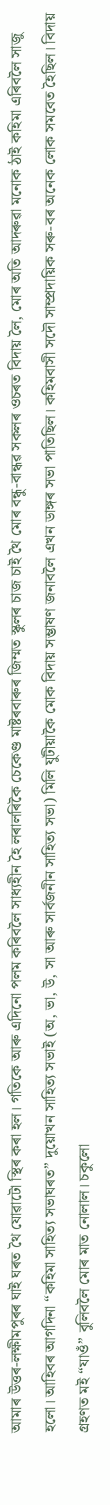আমাৰ উত্তৰ-লক্ষীমপুৰৰ ঘাই ঘৰত থৈ যোৱাটো স্থিৰ কৰা হল। গতিকে আৰু এদিনো পলম কৰিবলৈ সাধ্যহীন হৈ লৰালৰিকৈ চেকেণ্ড মাষ্টৰবাৰুৰ জিম্মত স্কুলৰ চাজ চাই থৈ মোৰ বন্ধু-বান্ধৱ সকলৰ ওচৰত বিদায় লৈ, মোৰ অতি আদৰুৱা মনোক ঠাই কহিমা এৰিবলৈ সাজু হলো। আহিবৰ আগদিনা “কহিমা সাহিত্য সভাঘৰত” দুয়োখন সাহিত্য সভাই (অ, ভা, উ, সা আৰু সাৰ্বজনীন সাহিত্য সভা) মিলি যুটীয়াকৈ মোক বিদায় সম্ভাষণ জনাবলৈ এখন ডাঙ্গৰ সভা পাতিছিল। কহিমবাসী সদৌ সাম্প্ৰদায়িক সৰু-বৰ অনেক লোক সমবেত হৈছিল। বিদায় গ্ৰহণত মই “যাওঁ” বুলিবলৈ মোৰ মাত নোলাল। চকুলো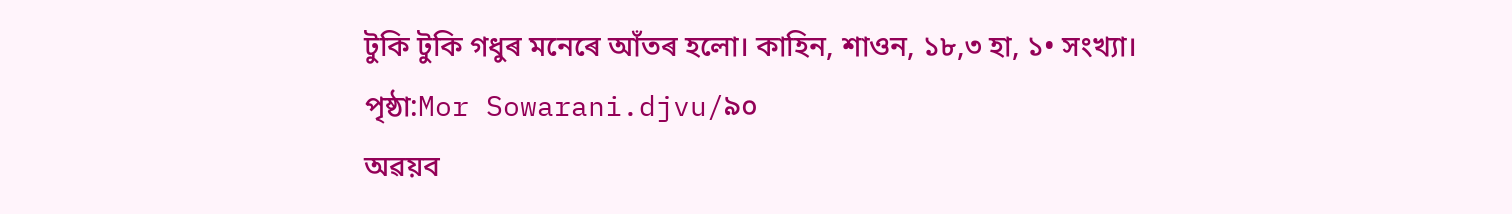টুকি টুকি গধুৰ মনেৰে আঁতৰ হলো। কাহিন, শাওন, ১৮,৩ হা, ১• সংখ্যা।
পৃষ্ঠা:Mor Sowarani.djvu/৯০
অৱয়ব